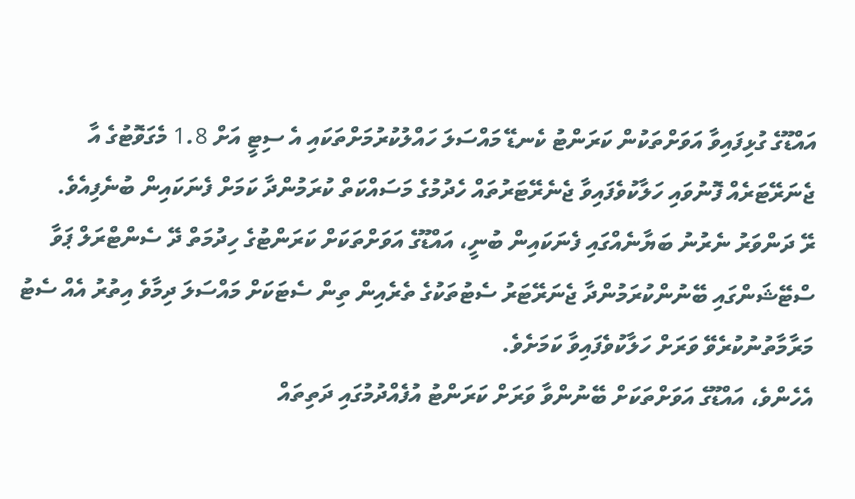އައްޑޫގެ ގުޅިފައިވާ އަވަށްތަކުން ކަރަންޓު ކެނޑޭ މައްސަލަ ހައްލުކުރުމަށްތަކައި އެ ސިޓީ އަށް 1.8 މެގަވޮޓުގެ އާ ޖެނަރޭޓަރެއް ފޮނުވައި ހަލާކުވެފައިވާ ޖެނެރޭޓަރުތައް ހެދުމުގެ މަސައްކަތް ކުރަމުންދާ ކަމަށް ފެނަކައިން ބުނެފިއެވެ.
ރޭ ދަންވަރު ނެރުނު ބަޔާނެއްގައި ފެނަކައިން ބުނީ، އައްޑޫގެ އަވަށްތަކަށް ކަރަންޓުގެ ހިދުމަތް ދޭ ސެންޓްރަލް ޕަވާ ސްޓޭޝަންގައި ބޭނުންކުރަމުންދާ ޖެނަރޭޓަރު ސެޓުތަކުގެ ތެރެއިން ތިން ސެޓަކަށް މައްސަލަ ދިމާވެ އިތުރު އެއް ސެޓު މަރާމާތުނުކުރެވޭ ވަރަށް ހަލާކުވެފައިވާ ކަމަށެވެ.
އެހެންވެ، އައްޑޫގެ އަވަށްތަކަށް ބޭނުންވާ ވަރަށް ކަރަންޓު އުފެއްދުމުގައި ދަތިތައް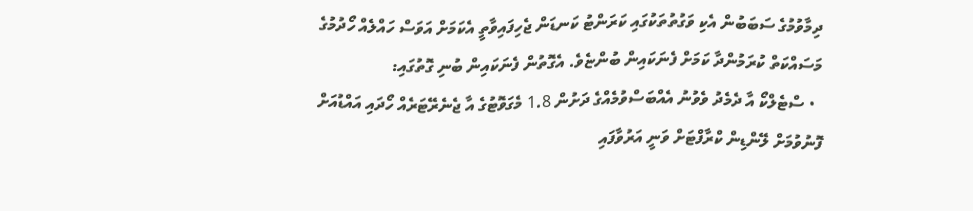ދިމާވުމުގެ ސަބަބުން އެކި ވަގުތުތަކުގައި ކަރަންޓު ކަނޑަން ޖެހިފައިވާތީ އެކަމަށް އަވަސް ހައްލެއް ހޯދުމުގެ މަސައްކަތް ކުރަމުންދާ ކަމަށް ފެނަކައިން ބުންޏެވެ. އެގޮތުން ފެނަކައިން ބުނި ގޮތުގައި:
  • ސްޓެލްކޯ އާ ދެމެދު ވެވުނު އެއްބަސްވުމެއްގެ ދަށުން 1.8 މެގަވޮޓުގެ އާ ޖެނެރޭޓަރެއް ހޯދައި އައްޑުއަށް ފޮނުވުމަށް ލޭންޑިން ކްރާފްޓަށް ވަނީ އަރުވާފައި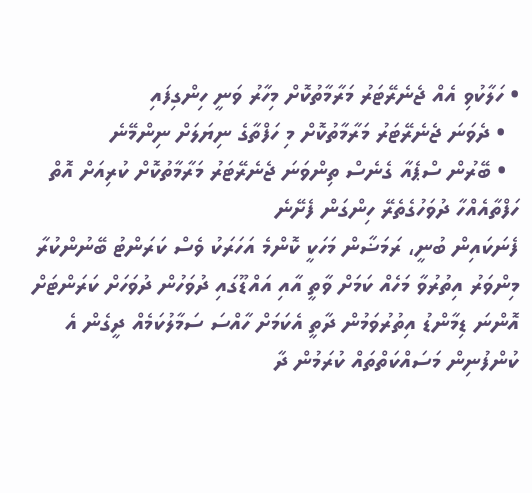• ހަލާކުވި އެއް ޖެނެރޭޓަރު މަރާމާތުކޮށް މިހާރު ވަނީ ހިންގިފައި
  • ދެވަނަ ޖެނެރޭޓަރު މަރާމާތުކޮށް މި ހަފްތާގެ ނިޔަލަށް ނިންމޭނެ
  • ބޭރުން ސްޕެއާ ގެނެސް ތިންވަނަ ޖެނެރޭޓަރު މަރާމާތުކޮށް ކުރިއަށް އޮތް ހަފްތާއެއްހާ ދުވަހުގެތެރޭ ހިންގަން ފެށޭނެ
ފެނަކައިން ބުނީ، ރަމަޟާން މަހަކީ ކޮންމެ އަހަރަކު ވެސް ކަރަންޓު ބޭނުންކުރާ މިންވަރު އިތުރުވާ މަހެއް ކަމަށް ވާތީ އާއި އައްޑޫގައި ދުވަހުން ދުވަހަށް ކަރަންޓަށް އޮންނަ ޑިމާންޑު އިތުރުވަމުން ދާތީ އެކަމަށް ހާއްސަ ސަމާލުކަމެއް ދީގެން އެ ކުންފުނިން މަސައްކަތްތައް ކުރަމުން ދާ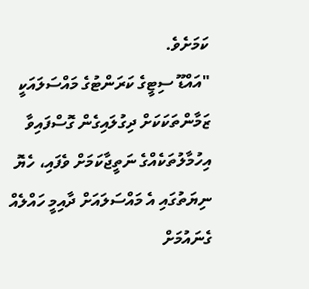ކަމަށެވެ.
"އައްޑޫ ސިޓީގެ ކަރަންޓުގެ މައްސަލައަކީ ޒަމާންތަކަކަށް ދިގުލައިގެން ގޮސްފައިވާ އިހުމާލުތަކެއްގެ ނަތީޖާކަމަށް ވެފައި، ހެޔޮ ނިޔަތުގައި އެ މައްސަލައަށް ދާއިމީ ހައްލެއް ގެނައުމަށް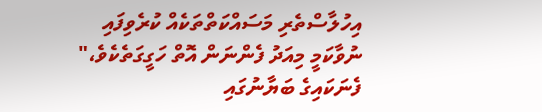އިހުލާސްތެރި މަސައްކަތްތަކެއް ކުރެވިފައި ނުވާކަމީ މިއަދު ފެންނަން އޮތް ހަގީގަތެކެވެ،" ފެނަކައިގެ ބަޔާނުގައި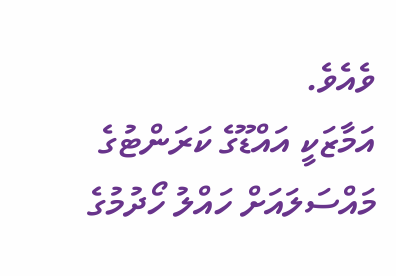ވެއެވެ.
އަމާޒަކީ އައްޑޫގެ ކަރަންޓުގެ މައްސަލައަށް ހައްލު ހޯދުމުގެ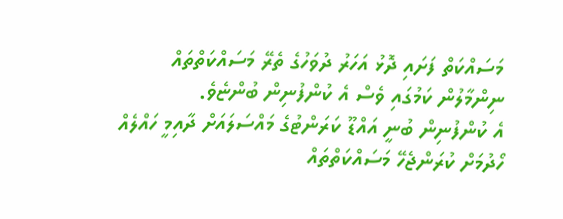މަސައްކަތް ފަށައި ދޮޅު އަހަރު ދުވަހުގެ ތެރޭ މަސައްކަތްތައް ނިންމާލުން ކަމުގައި ވެސް އެ ކުންފުނިން ބުންޏެވެ.
އެ ކުންފުނިން ބުނީ އައްޑޫ ކަރަންޓުގެ މައްސަލައަށް ދާއިމީ ހައްލެއް ހޯދުމަށް ކުރަންޖެހޭ މަސައްކަތްތައް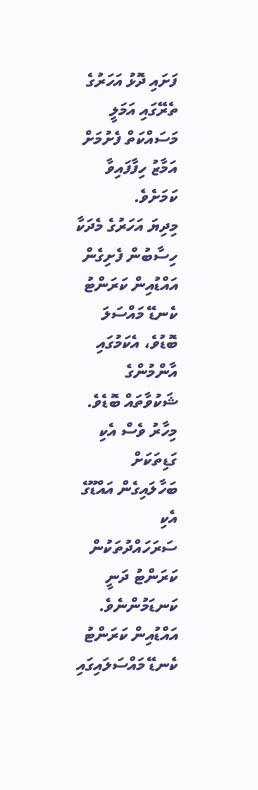ފަށައި ދޮޅު އަހަރުގެ ތެރޭގައި އަމަލީ މަސައްކަތް ފެށުމަށް އަމާޒު ހިފާފައިވާ ކަމަށެވެ.
މިދިޔަ އަހަރުގެ މެދަކާ ހިސާބުން ފެށިގެން އައްޑުއިން ކަރަންޓު ކެނޑޭ މައްސަލަ ބޮޑުވެ، އެކަމުގައި އާންމުންގެ ޝަކުވާތައް ބޮޑެވެ. މިހާރު ވެސް އެކި ގަޑިތަކަށް ބަހާލައިގެން އައްޑޫގެ އެކި ސަރަހައްދުތަކުން ކަރަންޓު ދަނީ ކަނޑަމުންނެވެ.
އައްޑުއިން ކަރަންޓު ކެނޑޭ މައްސަލައިގައި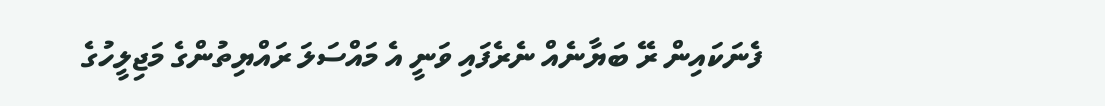ފެނަކައިން ރޭ ބަޔާނެއް ނެރެފައި ވަނީ އެ މައްސަލަ ރައްޔިތުންގެ މަޖިލީހުގެ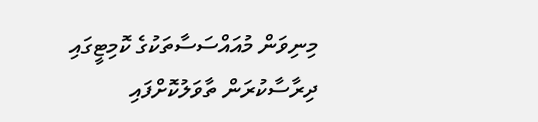މިނިވަން މުއައްސަސާތަކުގެ ކޮމިޓީގައި ދިރާސާކުރަން ތާވަލުކޮށްފައި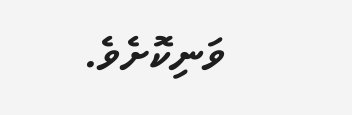ވަނިކޮށެވެ.